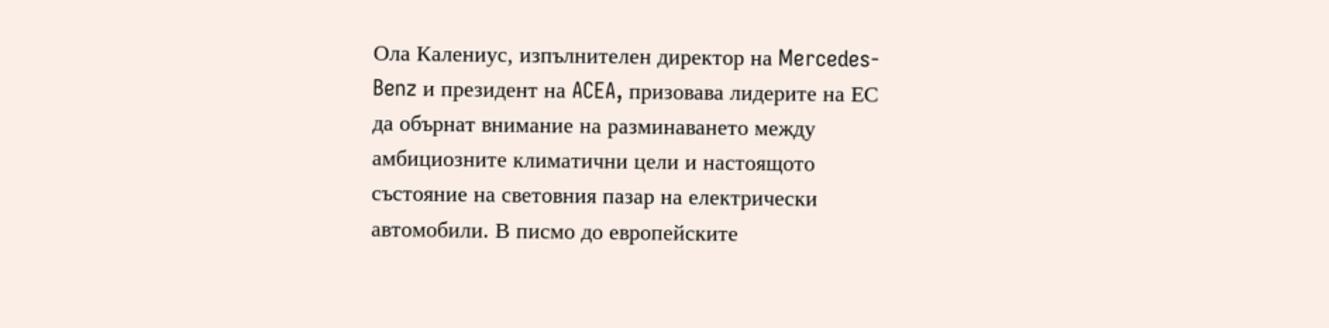Ола Калениус, изпълнителен директор на Mercedes-Benz и президент на ACEA, призовава лидерите на ЕС да обърнат внимание на разминаването между амбициозните климатични цели и настоящото състояние на световния пазар на електрически автомобили. В писмо до европейските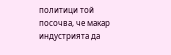политици той посочва, че макар индустрията да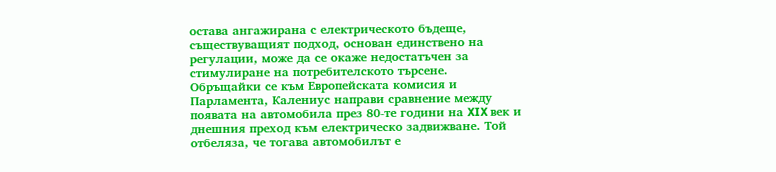остава ангажирана с електрическото бъдеще, съществуващият подход, основан единствено на регулации, може да се окаже недостатъчен за стимулиране на потребителското търсене.
Обръщайки се към Европейската комисия и Парламента, Калениус направи сравнение между появата на автомобила през 80-те години на XIX век и днешния преход към електрическо задвижване. Той отбеляза, че тогава автомобилът е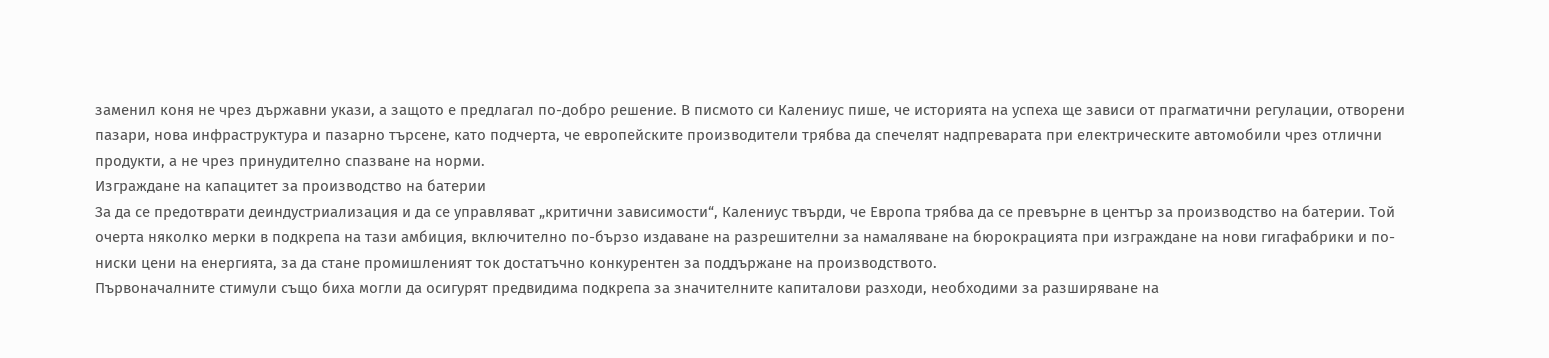заменил коня не чрез държавни укази, а защото е предлагал по-добро решение. В писмото си Калениус пише, че историята на успеха ще зависи от прагматични регулации, отворени пазари, нова инфраструктура и пазарно търсене, като подчерта, че европейските производители трябва да спечелят надпреварата при електрическите автомобили чрез отлични продукти, а не чрез принудително спазване на норми.
Изграждане на капацитет за производство на батерии
За да се предотврати деиндустриализация и да се управляват „критични зависимости“, Калениус твърди, че Европа трябва да се превърне в център за производство на батерии. Той очерта няколко мерки в подкрепа на тази амбиция, включително по-бързо издаване на разрешителни за намаляване на бюрокрацията при изграждане на нови гигафабрики и по-ниски цени на енергията, за да стане промишленият ток достатъчно конкурентен за поддържане на производството.
Първоначалните стимули също биха могли да осигурят предвидима подкрепа за значителните капиталови разходи, необходими за разширяване на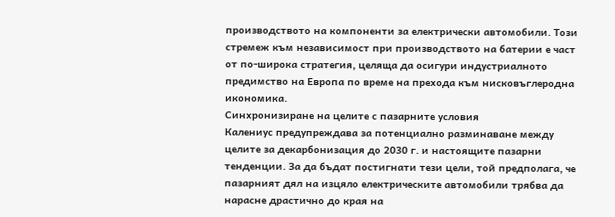производството на компоненти за електрически автомобили. Този стремеж към независимост при производството на батерии е част от по-широка стратегия, целяща да осигури индустриалното предимство на Европа по време на прехода към нисковъглеродна икономика.
Синхронизиране на целите с пазарните условия
Калениус предупреждава за потенциално разминаване между целите за декарбонизация до 2030 г. и настоящите пазарни тенденции. За да бъдат постигнати тези цели, той предполага, че пазарният дял на изцяло електрическите автомобили трябва да нарасне драстично до края на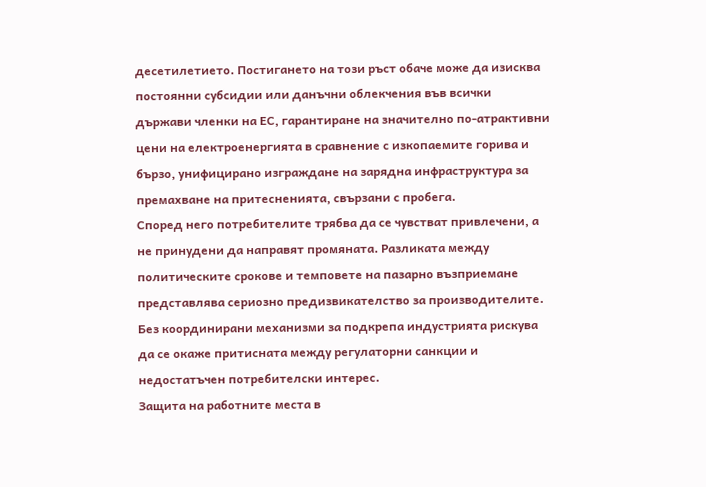десетилетието. Постигането на този ръст обаче може да изисква постоянни субсидии или данъчни облекчения във всички държави членки на ЕС, гарантиране на значително по-атрактивни цени на електроенергията в сравнение с изкопаемите горива и бързо, унифицирано изграждане на зарядна инфраструктура за премахване на притесненията, свързани с пробега.
Според него потребителите трябва да се чувстват привлечени, а не принудени да направят промяната. Разликата между политическите срокове и темповете на пазарно възприемане представлява сериозно предизвикателство за производителите. Без координирани механизми за подкрепа индустрията рискува да се окаже притисната между регулаторни санкции и недостатъчен потребителски интерес.
Защита на работните места в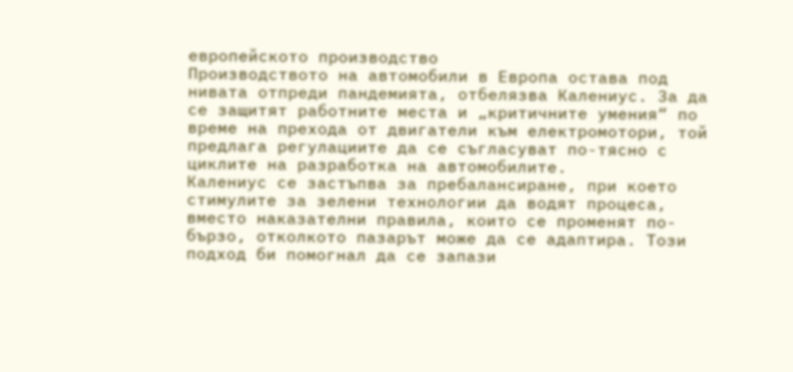европейското производство
Производството на автомобили в Европа остава под нивата отпреди пандемията, отбелязва Калениус. За да се защитят работните места и „критичните умения“ по време на прехода от двигатели към електромотори, той предлага регулациите да се съгласуват по-тясно с циклите на разработка на автомобилите.
Калениус се застъпва за пребалансиране, при което стимулите за зелени технологии да водят процеса, вместо наказателни правила, които се променят по-бързо, отколкото пазарът може да се адаптира. Този подход би помогнал да се запази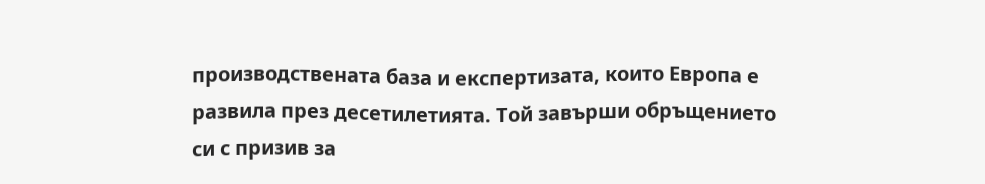производствената база и експертизата, които Европа е развила през десетилетията. Той завърши обръщението си с призив за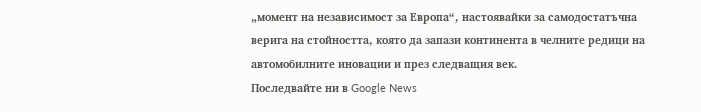„момент на независимост за Европа“, настоявайки за самодостатъчна верига на стойността, която да запази континента в челните редици на автомобилните иновации и през следващия век.
Последвайте ни в Google News